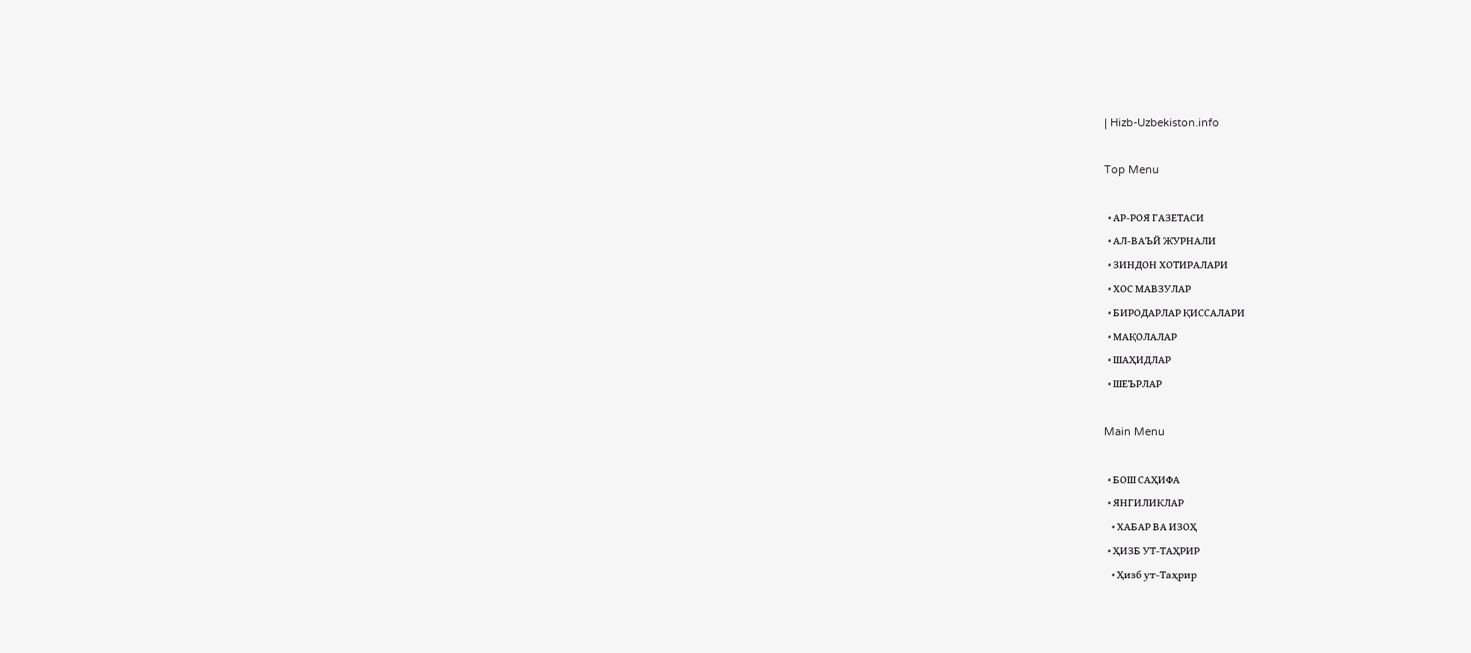| Hizb-Uzbekiston.info

Top Menu

  • АР-РОЯ ГАЗЕТАСИ
  • АЛ-ВАЪЙ ЖУРНАЛИ
  • ЗИНДОН ХОТИРАЛАРИ
  • ХОС МАВЗУЛАР
  • БИРОДАРЛАР ҚИССАЛАРИ
  • МАҚОЛАЛАР
  • ШАҲИДЛАР
  • ШЕЪРЛАР

Main Menu

  • БОШ САҲИФА
  • ЯНГИЛИКЛАР
    • ХАБАР ВА ИЗОҲ
  • ҲИЗБ УТ-ТАҲРИР
    • Ҳизб ут-Таҳрир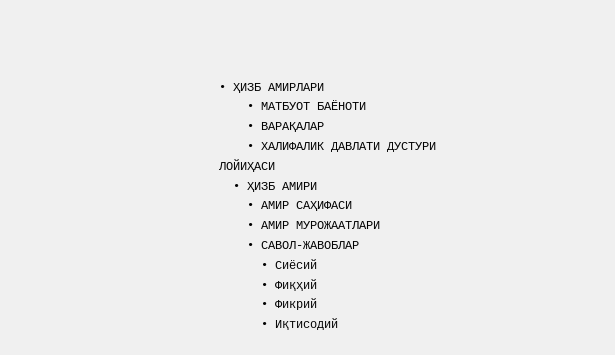• ҲИЗБ АМИРЛАРИ
    • МАТБУОТ БАЁНОТИ
    • ВАРАҚАЛАР
    • ХАЛИФАЛИК ДАВЛАТИ ДУСТУРИ ЛОЙИҲАСИ
  • ҲИЗБ АМИРИ
    • АМИР САҲИФАСИ
    • АМИР МУРОЖААТЛАРИ
    • САВОЛ-ЖАВОБЛАР
      • Сиёсий
      • Фиқҳий
      • Фикрий
      • Иқтисодий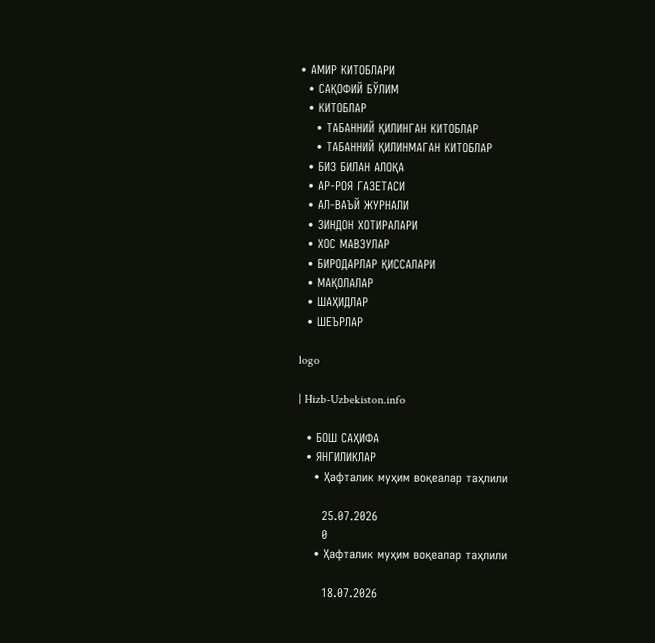• АМИР КИТОБЛАРИ
  • САҚОФИЙ БЎЛИМ
  • КИТОБЛАР
    • ТАБАННИЙ ҚИЛИНГАН КИТОБЛАР
    • ТАБАННИЙ ҚИЛИНМАГАН КИТОБЛАР
  • БИЗ БИЛАН АЛОҚА
  • АР-РОЯ ГАЗЕТАСИ
  • АЛ-ВАЪЙ ЖУРНАЛИ
  • ЗИНДОН ХОТИРАЛАРИ
  • ХОС МАВЗУЛАР
  • БИРОДАРЛАР ҚИССАЛАРИ
  • МАҚОЛАЛАР
  • ШАҲИДЛАР
  • ШЕЪРЛАР

logo

| Hizb-Uzbekiston.info

  • БОШ САҲИФА
  • ЯНГИЛИКЛАР
    • Ҳафталик муҳим воқеалар таҳлили

      25.07.2026
      0
    • Ҳафталик муҳим воқеалар таҳлили

      18.07.2026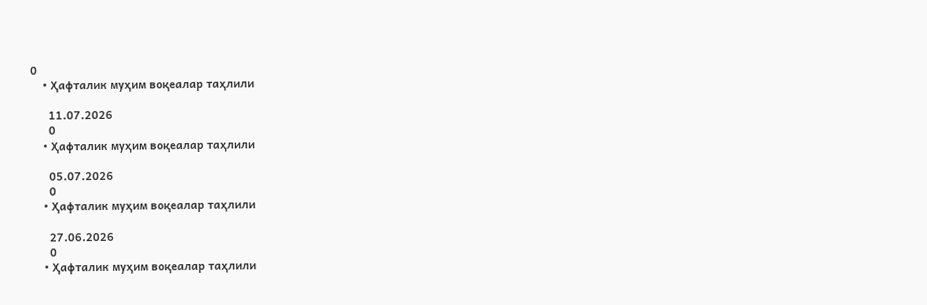0
    • Ҳафталик муҳим воқеалар таҳлили

      11.07.2026
      0
    • Ҳафталик муҳим воқеалар таҳлили

      05.07.2026
      0
    • Ҳафталик муҳим воқеалар таҳлили

      27.06.2026
      0
    • Ҳафталик муҳим воқеалар таҳлили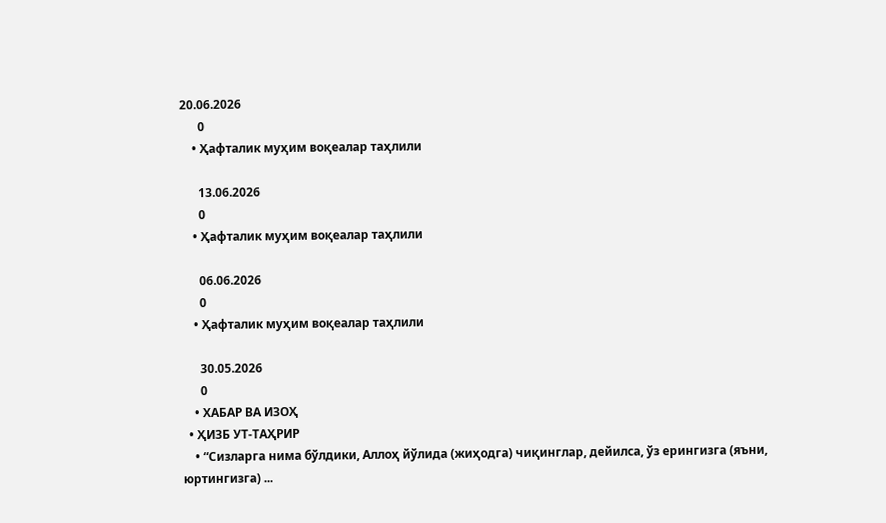20.06.2026
      0
    • Ҳафталик муҳим воқеалар таҳлили

      13.06.2026
      0
    • Ҳафталик муҳим воқеалар таҳлили

      06.06.2026
      0
    • Ҳафталик муҳим воқеалар таҳлили

      30.05.2026
      0
    • ХАБАР ВА ИЗОҲ
  • ҲИЗБ УТ-ТАҲРИР
    • “Сизларга нима бўлдики, Аллоҳ йўлида (жиҳодга) чиқинглар, дейилса, ўз ерингизга (яъни, юртингизга) ...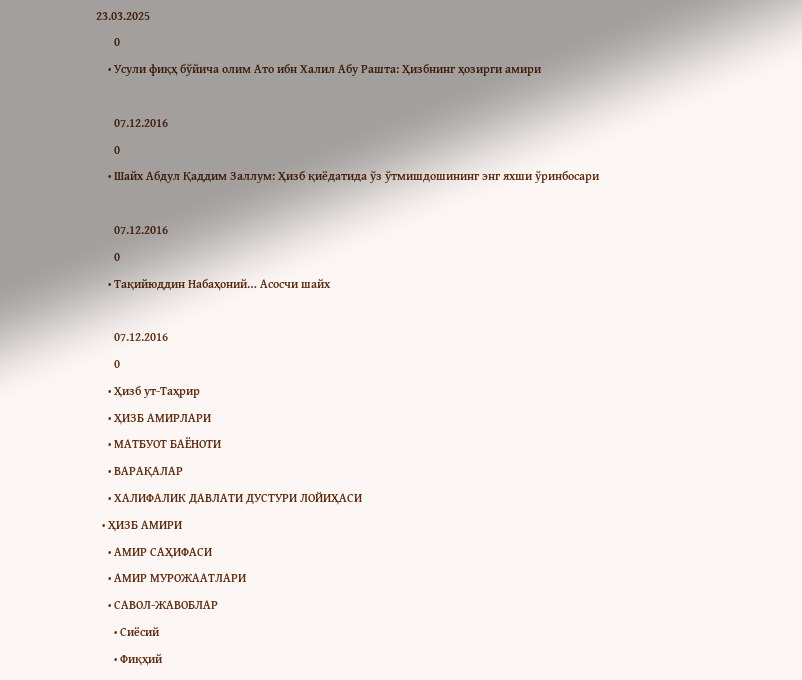23.03.2025
      0
    • Усули фиқҳ бўйича олим Ато ибн Халил Абу Рашта: Ҳизбнинг ҳозирги амири

      07.12.2016
      0
    • Шайх Абдул Қаддим Заллум: Ҳизб қиёдатида ўз ўтмишдошининг энг яхши ўринбосари

      07.12.2016
      0
    • Тақийюддин Набаҳоний… Асосчи шайх

      07.12.2016
      0
    • Ҳизб ут-Таҳрир
    • ҲИЗБ АМИРЛАРИ
    • МАТБУОТ БАЁНОТИ
    • ВАРАҚАЛАР
    • ХАЛИФАЛИК ДАВЛАТИ ДУСТУРИ ЛОЙИҲАСИ
  • ҲИЗБ АМИРИ
    • АМИР САҲИФАСИ
    • АМИР МУРОЖААТЛАРИ
    • САВОЛ-ЖАВОБЛАР
      • Сиёсий
      • Фиқҳий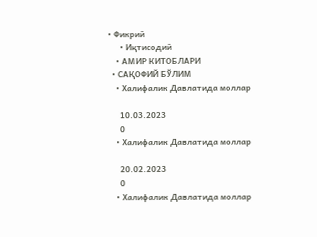• Фикрий
      • Иқтисодий
    • АМИР КИТОБЛАРИ
  • САҚОФИЙ БЎЛИМ
    • Халифалик Давлатида моллар

      10.03.2023
      0
    • Халифалик Давлатида моллар

      20.02.2023
      0
    • Халифалик Давлатида моллар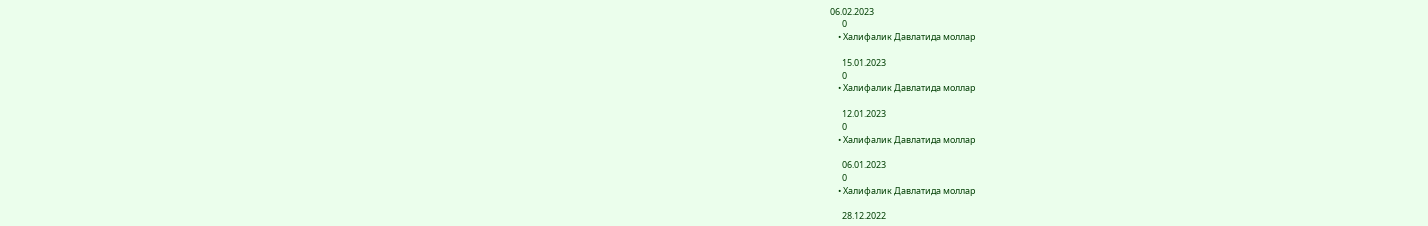06.02.2023
      0
    • Халифалик Давлатида моллар

      15.01.2023
      0
    • Халифалик Давлатида моллар

      12.01.2023
      0
    • Халифалик Давлатида моллар

      06.01.2023
      0
    • Халифалик Давлатида моллар

      28.12.2022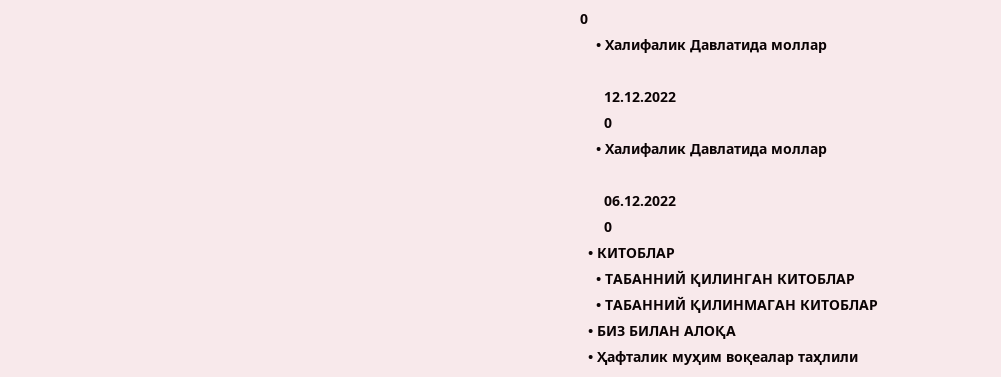0
    • Халифалик Давлатида моллар

      12.12.2022
      0
    • Халифалик Давлатида моллар

      06.12.2022
      0
  • КИТОБЛАР
    • ТАБАННИЙ ҚИЛИНГАН КИТОБЛАР
    • ТАБАННИЙ ҚИЛИНМАГАН КИТОБЛАР
  • БИЗ БИЛАН АЛОҚА
  • Ҳафталик муҳим воқеалар таҳлили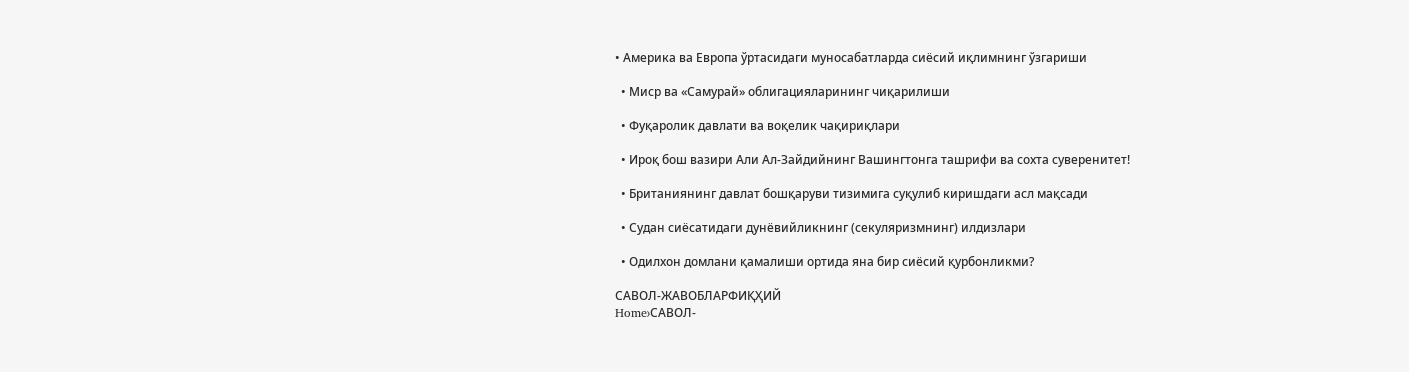• Америка ва Европа ўртасидаги муносабатларда сиёсий иқлимнинг ўзгариши

  • Миср ва «Самурай» облигацияларининг чиқарилиши

  • Фуқаролик давлати ва воқелик чақириқлари

  • Ироқ бош вазири Али Ал-Зайдийнинг Вашингтонга ташрифи ва сохта суверенитет!

  • Британиянинг давлат бошқаруви тизимига суқулиб киришдаги асл мақсади

  • Судан сиёсатидаги дунёвийликнинг (секуляризмнинг) илдизлари

  • Одилхон домлани қамалиши ортида яна бир сиёсий қурбонликми?

САВОЛ-ЖАВОБЛАРФИҚҲИЙ
Home›САВОЛ-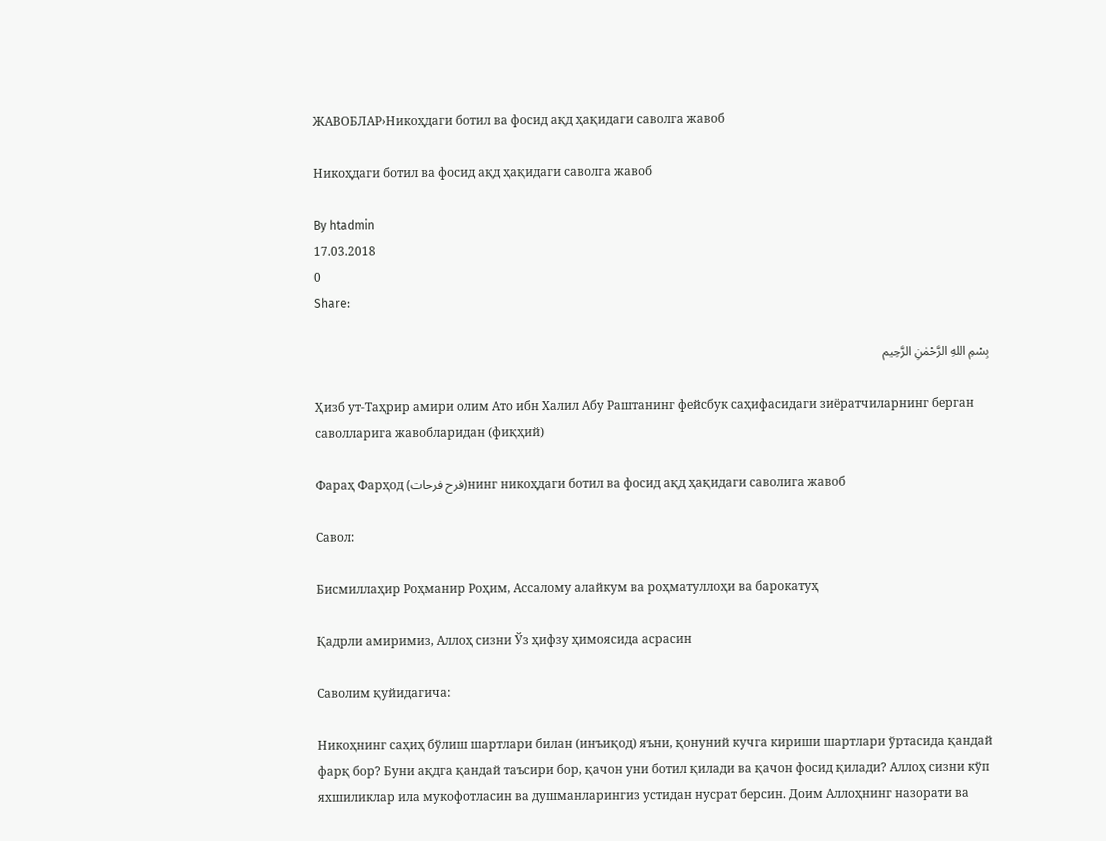ЖАВОБЛАР›Никоҳдаги ботил ва фосид ақд ҳақидаги саволга жавоб

Никоҳдаги ботил ва фосид ақд ҳақидаги саволга жавоб

By htadmin
17.03.2018
0
Share:

بِسْمِ اللهِ الرَّحْمٰنِ الرَّحِيم

Ҳизб ут-Таҳрир амири олим Ато ибн Халил Абу Раштанинг фейсбук саҳифасидаги зиёратчиларнинг берган саволларига жавобларидан (фиқҳий)

Фараҳ Фарҳод (فرح فرحات)нинг никоҳдаги ботил ва фосид ақд ҳақидаги саволига жавоб

Савол:

Бисмиллаҳир Роҳманир Роҳим, Ассалому алайкум ва роҳматуллоҳи ва барокатуҳ

Қадрли амиримиз, Аллоҳ сизни Ўз ҳифзу ҳимоясида асрасин

Саволим қуйидагича:

Никоҳнинг саҳиҳ бўлиш шартлари билан (инъиқод) яъни, қонуний кучга кириши шартлари ўртасида қандай фарқ бор? Буни ақдга қандай таъсири бор, қачон уни ботил қилади ва қачон фосид қилади? Аллоҳ сизни кўп яхшиликлар ила мукофотласин ва душманларингиз устидан нусрат берсин. Доим Аллоҳнинг назорати ва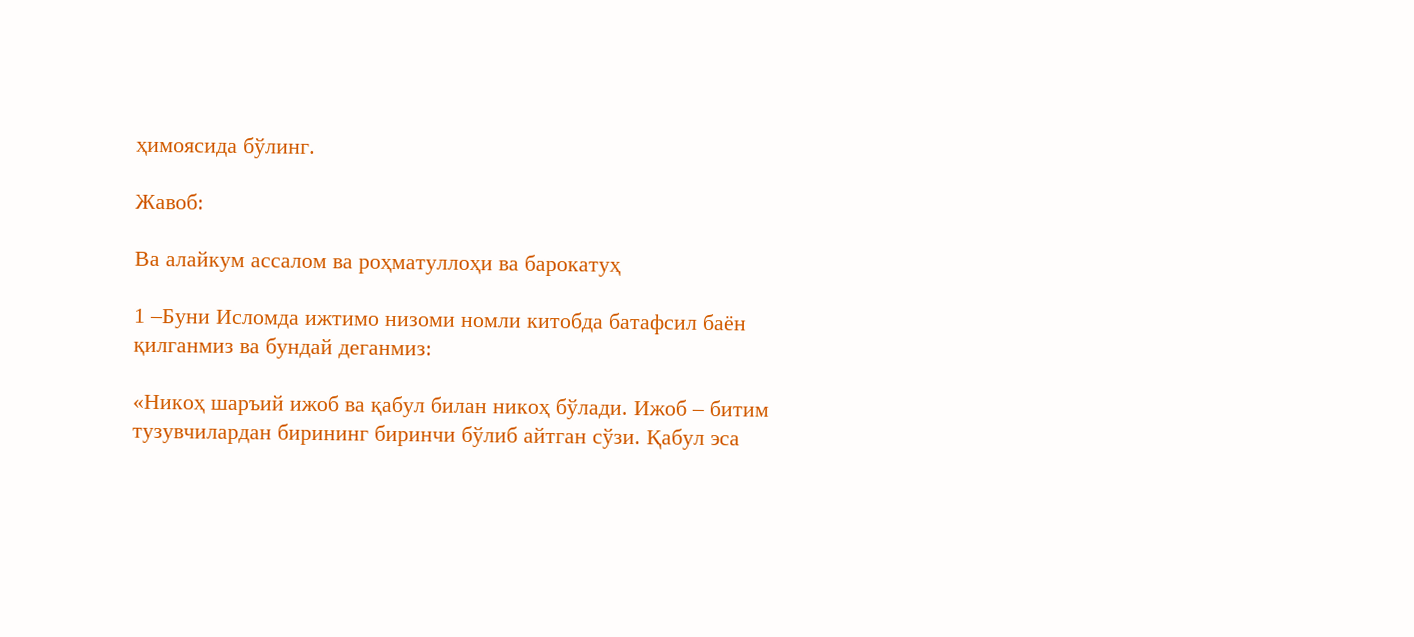ҳимоясида бўлинг.

Жавоб:

Ва алайкум ассалом ва роҳматуллоҳи ва барокатуҳ

1 –Буни Исломда ижтимо низоми номли китобда батафсил баён қилганмиз ва бундай деганмиз:

«Никоҳ шаръий ижоб ва қабул билан никоҳ бўлади. Ижоб – битим тузувчилардан бирининг биринчи бўлиб айтган сўзи. Қабул эса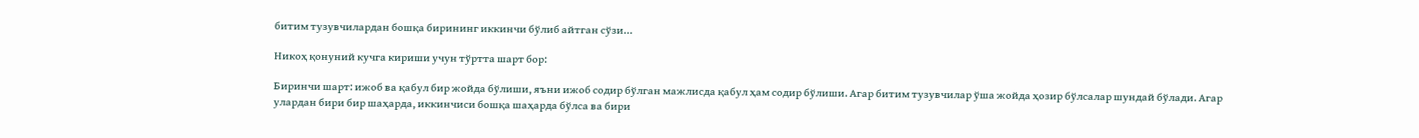битим тузувчилардан бошқа бирининг иккинчи бўлиб айтган сўзи…

Никоҳ қонуний кучга кириши учун тўртта шарт бор:

Биринчи шарт: ижоб ва қабул бир жойда бўлиши, яъни ижоб содир бўлган мажлисда қабул ҳам содир бўлиши. Агар битим тузувчилар ўша жойда ҳозир бўлсалар шундай бўлади. Агар улардан бири бир шаҳарда, иккинчиси бошқа шаҳарда бўлса ва бири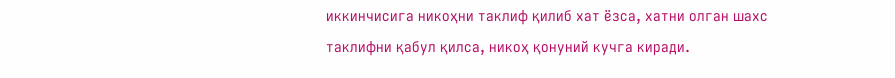иккинчисига никоҳни таклиф қилиб хат ёзса, хатни олган шахс таклифни қабул қилса, никоҳ қонуний кучга киради.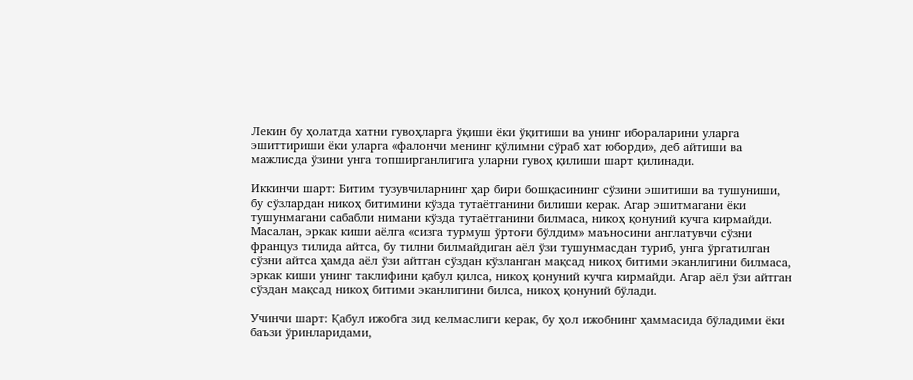Лекин бу ҳолатда хатни гувоҳларга ўқиши ёки ўқитиши ва унинг ибораларини уларга эшиттириши ёки уларга «фалончи менинг қўлимни сўраб хат юборди», деб айтиши ва мажлисда ўзини унга топширганлигига уларни гувоҳ қилиши шарт қилинади.

Иккинчи шарт: Битим тузувчиларнинг ҳар бири бошқасининг сўзини эшитиши ва тушуниши, бу сўзлардан никоҳ битимини кўзда тутаётганини билиши керак. Агар эшитмагани ёки тушунмагани сабабли нимани кўзда тутаётганини билмаса, никоҳ қонуний кучга кирмайди. Масалан, эркак киши аёлга «сизга турмуш ўртоғи бўлдим» маъносини англатувчи сўзни француз тилида айтса, бу тилни билмайдиган аёл ўзи тушунмасдан туриб, унга ўргатилган сўзни айтса ҳамда аёл ўзи айтган сўздан кўзланган мақсад никоҳ битими эканлигини билмаса, эркак киши унинг таклифини қабул қилса, никоҳ қонуний кучга кирмайди. Агар аёл ўзи айтган сўздан мақсад никоҳ битими эканлигини билса, никоҳ қонуний бўлади.

Учинчи шарт: Қабул ижобга зид келмаслиги керак, бу ҳол ижобнинг ҳаммасида бўладими ёки баъзи ўринларидами,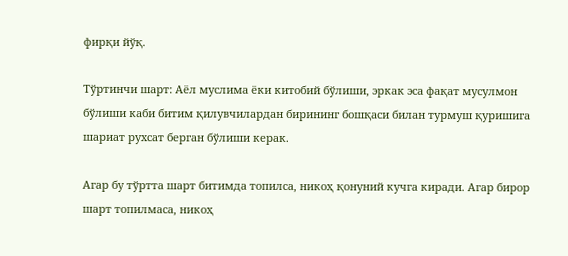фирқи йўқ.

Тўртинчи шарт: Аёл муслима ёки китобий бўлиши, эркак эса фақат мусулмон бўлиши каби битим қилувчилардан бирининг бошқаси билан турмуш қуришига шариат рухсат берган бўлиши керак.

Агар бу тўртта шарт битимда топилса, никоҳ қонуний кучга киради. Агар бирор шарт топилмаса, никоҳ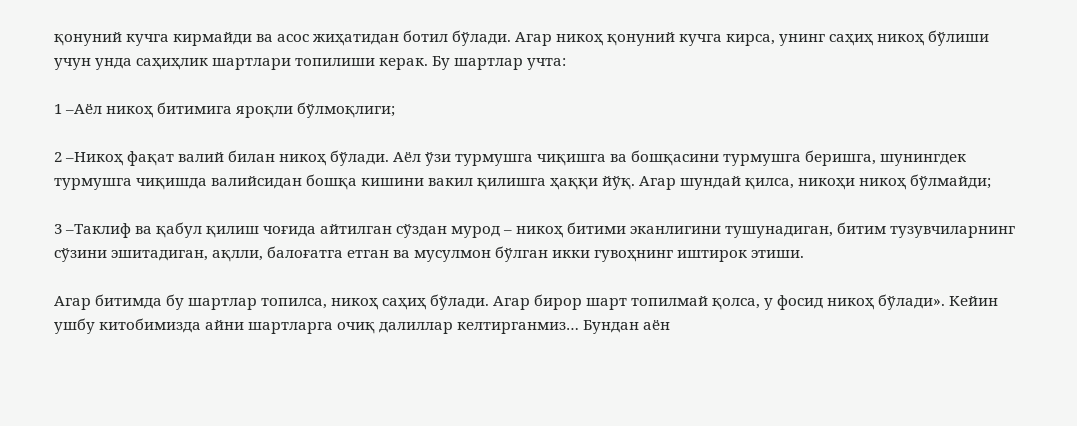қонуний кучга кирмайди ва асос жиҳатидан ботил бўлади. Агар никоҳ қонуний кучга кирса, унинг саҳиҳ никоҳ бўлиши учун унда саҳиҳлик шартлари топилиши керак. Бу шартлар учта:

1 –Аёл никоҳ битимига яроқли бўлмоқлиги;

2 –Никоҳ фақат валий билан никоҳ бўлади. Аёл ўзи турмушга чиқишга ва бошқасини турмушга беришга, шунингдек турмушга чиқишда валийсидан бошқа кишини вакил қилишга ҳаққи йўқ. Агар шундай қилса, никоҳи никоҳ бўлмайди;

3 –Таклиф ва қабул қилиш чоғида айтилган сўздан мурод – никоҳ битими эканлигини тушунадиган, битим тузувчиларнинг сўзини эшитадиган, ақлли, балоғатга етган ва мусулмон бўлган икки гувоҳнинг иштирок этиши.

Агар битимда бу шартлар топилса, никоҳ саҳиҳ бўлади. Агар бирор шарт топилмай қолса, у фосид никоҳ бўлади». Кейин ушбу китобимизда айни шартларга очиқ далиллар келтирганмиз… Бундан аён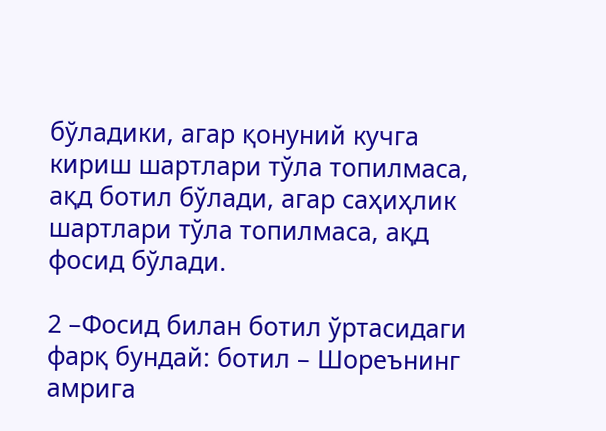бўладики, агар қонуний кучга кириш шартлари тўла топилмаса, ақд ботил бўлади, агар саҳиҳлик шартлари тўла топилмаса, ақд фосид бўлади.

2 –Фосид билан ботил ўртасидаги фарқ бундай: ботил – Шореънинг амрига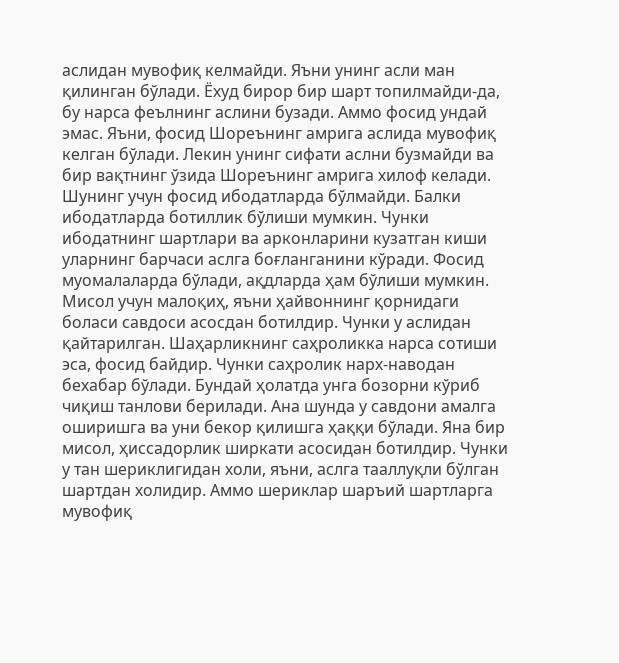аслидан мувофиқ келмайди. Яъни унинг асли ман қилинган бўлади. Ёхуд бирор бир шарт топилмайди-да, бу нарса феълнинг аслини бузади. Аммо фосид ундай эмас. Яъни, фосид Шореънинг амрига аслида мувофиқ келган бўлади. Лекин унинг сифати аслни бузмайди ва бир вақтнинг ўзида Шореънинг амрига хилоф келади. Шунинг учун фосид ибодатларда бўлмайди. Балки ибодатларда ботиллик бўлиши мумкин. Чунки ибодатнинг шартлари ва арконларини кузатган киши уларнинг барчаси аслга боғланганини кўради. Фосид муомалаларда бўлади, ақдларда ҳам бўлиши мумкин. Мисол учун малоқиҳ, яъни ҳайвоннинг қорнидаги боласи савдоси асосдан ботилдир. Чунки у аслидан қайтарилган. Шаҳарликнинг саҳроликка нарса сотиши эса, фосид байдир. Чунки саҳролик нарх-наводан бехабар бўлади. Бундай ҳолатда унга бозорни кўриб чиқиш танлови берилади. Ана шунда у савдони амалга оширишга ва уни бекор қилишга ҳаққи бўлади. Яна бир мисол, ҳиссадорлик ширкати асосидан ботилдир. Чунки у тан шериклигидан холи, яъни, аслга тааллуқли бўлган шартдан холидир. Аммо шериклар шаръий шартларга мувофиқ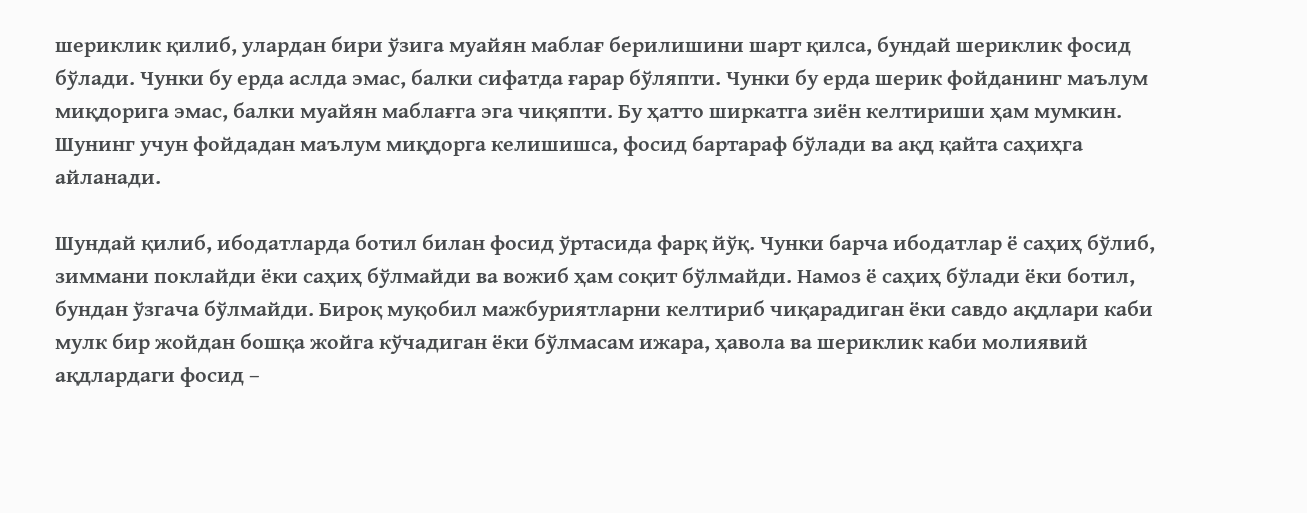шериклик қилиб, улардан бири ўзига муайян маблағ берилишини шарт қилса, бундай шериклик фосид бўлади. Чунки бу ерда аслда эмас, балки сифатда ғарар бўляпти. Чунки бу ерда шерик фойданинг маълум миқдорига эмас, балки муайян маблағга эга чиқяпти. Бу ҳатто ширкатга зиён келтириши ҳам мумкин. Шунинг учун фойдадан маълум миқдорга келишишса, фосид бартараф бўлади ва ақд қайта саҳиҳга айланади.

Шундай қилиб, ибодатларда ботил билан фосид ўртасида фарқ йўқ. Чунки барча ибодатлар ё саҳиҳ бўлиб, зиммани поклайди ёки саҳиҳ бўлмайди ва вожиб ҳам соқит бўлмайди. Намоз ё саҳиҳ бўлади ёки ботил, бундан ўзгача бўлмайди. Бироқ муқобил мажбуриятларни келтириб чиқарадиган ёки савдо ақдлари каби мулк бир жойдан бошқа жойга кўчадиган ёки бўлмасам ижара, ҳавола ва шериклик каби молиявий ақдлардаги фосид –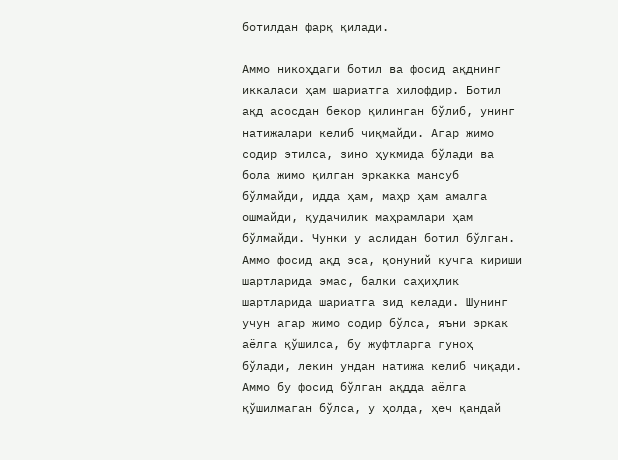ботилдан фарқ қилади.

Аммо никоҳдаги ботил ва фосид ақднинг иккаласи ҳам шариатга хилофдир. Ботил ақд асосдан бекор қилинган бўлиб, унинг натижалари келиб чиқмайди. Агар жимо содир этилса, зино ҳукмида бўлади ва бола жимо қилган эркакка мансуб бўлмайди, идда ҳам, маҳр ҳам амалга ошмайди, қудачилик маҳрамлари ҳам бўлмайди. Чунки у аслидан ботил бўлган. Аммо фосид ақд эса, қонуний кучга кириши шартларида эмас, балки саҳиҳлик шартларида шариатга зид келади. Шунинг учун агар жимо содир бўлса, яъни эркак аёлга қўшилса, бу жуфтларга гуноҳ бўлади, лекин ундан натижа келиб чиқади. Аммо бу фосид бўлган ақдда аёлга қўшилмаган бўлса, у ҳолда, ҳеч қандай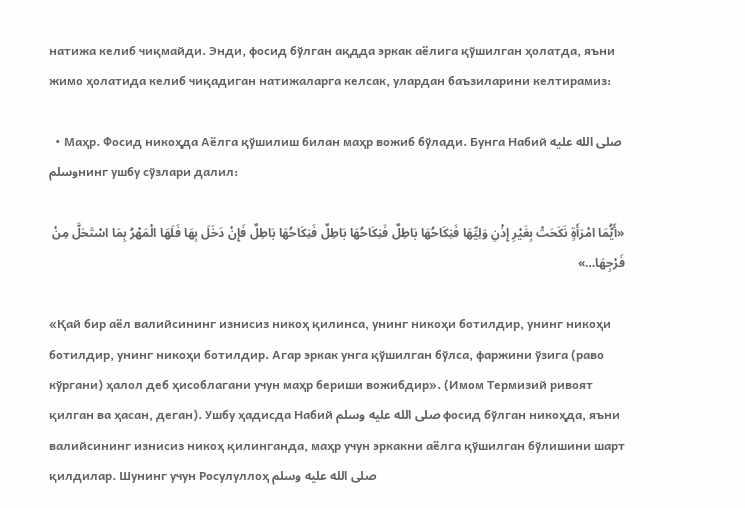натижа келиб чиқмайди. Энди, фосид бўлган ақдда эркак аёлига қўшилган ҳолатда, яъни жимо ҳолатида келиб чиқадиган натижаларга келсак, улардан баъзиларини келтирамиз:

  • Маҳр. Фосид никоҳда Аёлга қўшилиш билан маҳр вожиб бўлади. Бунга Набий صلى الله عليه وسلمнинг ушбу сўзлари далил:

«أَيُّمَا امْرَأَةٍ نَكَحَتْ بِغَيْرِ إِذْنِ وَلِيِّهَا فَنِكَاحُهَا بَاطِلٌ فَنِكَاحُهَا بَاطِلٌ فَنِكَاحُهَا بَاطِلٌ فَإِنْ دَخَلَ بِهَا فَلَهَا الْمَهْرُ بِمَا اسْتَحَلَّ مِنْ فَرْجِهَا…»

«Қай бир аёл валийсининг изнисиз никоҳ қилинса, унинг никоҳи ботилдир, унинг никоҳи ботилдир, унинг никоҳи ботилдир. Агар эркак унга қўшилган бўлса, фаржини ўзига (раво кўргани) ҳалол деб ҳисоблагани учун маҳр бериши вожибдир». (Имом Термизий ривоят қилган ва ҳасан, деган). Ушбу ҳадисда Набий صلى الله عليه وسلم фосид бўлган никоҳда, яъни валийсининг изнисиз никоҳ қилинганда, маҳр учун эркакни аёлга қўшилган бўлишини шарт қилдилар. Шунинг учун Росулуллоҳ صلى الله عليه وسلم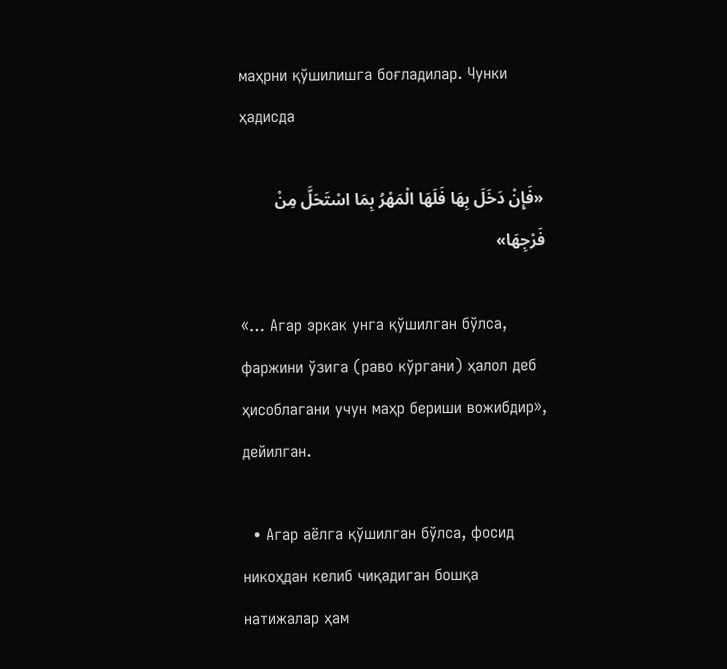маҳрни қўшилишга боғладилар. Чунки ҳадисда

«فَإِنْ دَخَلَ بِهَا فَلَهَا الْمَهْرُ بِمَا اسْتَحَلَّ مِنْ فَرْجِهَا»

«… Агар эркак унга қўшилган бўлса, фаржини ўзига (раво кўргани) ҳалол деб ҳисоблагани учун маҳр бериши вожибдир», дейилган.

  • Агар аёлга қўшилган бўлса, фосид никоҳдан келиб чиқадиган бошқа натижалар ҳам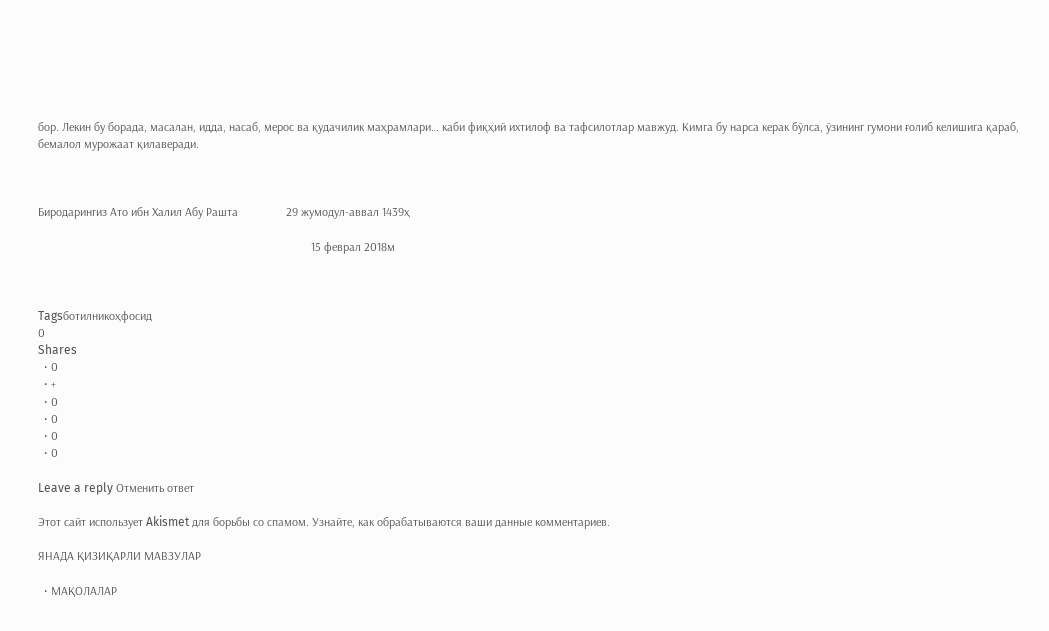бор. Лекин бу борада, масалан, идда, насаб, мерос ва қудачилик маҳрамлари… каби фиқҳий ихтилоф ва тафсилотлар мавжуд. Кимга бу нарса керак бўлса, ўзининг гумони ғолиб келишига қараб, бемалол мурожаат қилаверади.



Биродарингиз Ато ибн Халил Абу Рашта                29 жумодул-аввал 1439ҳ

                                                                                           15 феврал 2018м



Tagsботилникоҳфосид
0
Shares
  • 0
  • +
  • 0
  • 0
  • 0
  • 0

Leave a reply Отменить ответ

Этот сайт использует Akismet для борьбы со спамом. Узнайте, как обрабатываются ваши данные комментариев.

ЯНАДА ҚИЗИҚАРЛИ МАВЗУЛАР

  • МАҚОЛАЛАР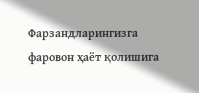Фарзандларингизга фаровон ҳаёт қолишига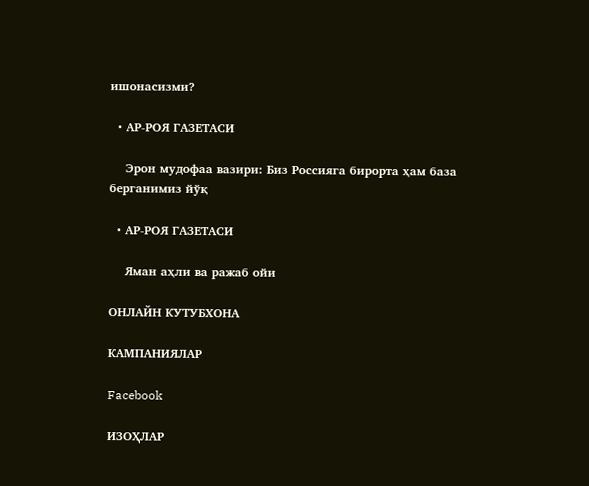ишонасизми?

  • АР-РОЯ ГАЗЕТАСИ

    Эрон мудофаа вазири: Биз Россияга бирорта ҳам база берганимиз йўқ

  • АР-РОЯ ГАЗЕТАСИ

    Яман аҳли ва ражаб ойи

ОНЛАЙН КУТУБХОНА

КАМПАНИЯЛАР

Facebook

ИЗОҲЛАР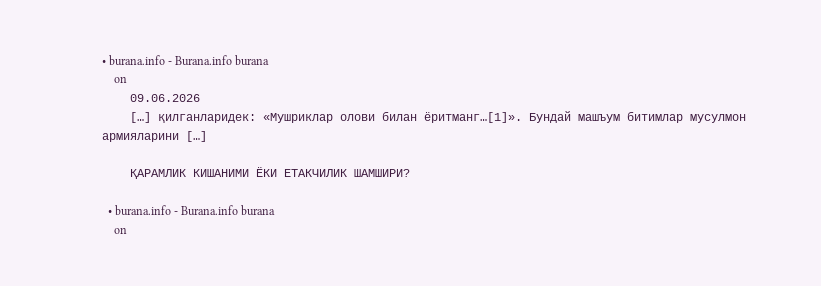• burana.info - Burana.info burana
    on
    09.06.2026
    […] қилганларидек: «Мушриклар олови билан ёритманг…[1]». Бундай машъум битимлар мусулмон армияларини […]

    ҚАРАМЛИК КИШАНИМИ ЁКИ ЕТАКЧИЛИК ШАМШИРИ?

  • burana.info - Burana.info burana
    on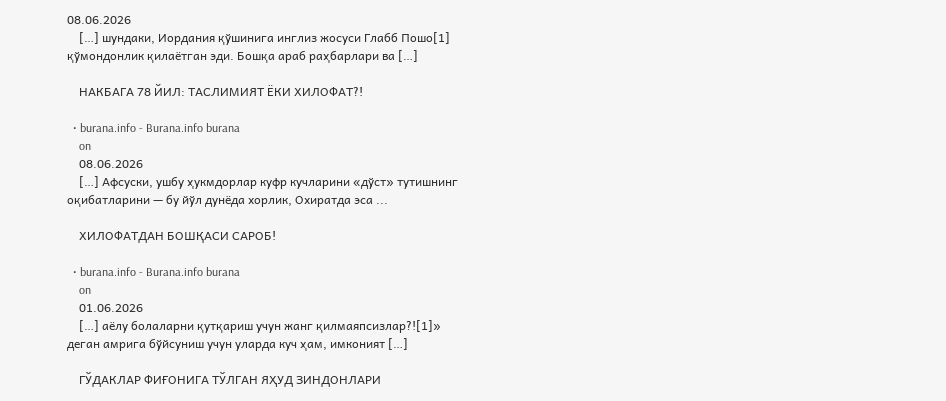08.06.2026
    […] шундаки, Иордания қўшинига инглиз жосуси Глабб Пошо[1] қўмондонлик қилаётган эди. Бошқа араб раҳбарлари ва […]

    НАКБАГА 78 ЙИЛ: ТАСЛИМИЯТ ЁКИ ХИЛОФАТ?!

  • burana.info - Burana.info burana
    on
    08.06.2026
    […] Афсуски, ушбу ҳукмдорлар куфр кучларини «дўст» тутишнинг оқибатларини — бу йўл дунёда хорлик, Охиратда эса ...

    ХИЛОФАТДАН БОШҚАСИ САРОБ!

  • burana.info - Burana.info burana
    on
    01.06.2026
    […] аёлу болаларни қутқариш учун жанг қилмаяпсизлар?![1]» деган амрига бўйсуниш учун уларда куч ҳам, имконият […]

    ГЎДАКЛАР ФИҒОНИГА ТЎЛГАН ЯҲУД ЗИНДОНЛАРИ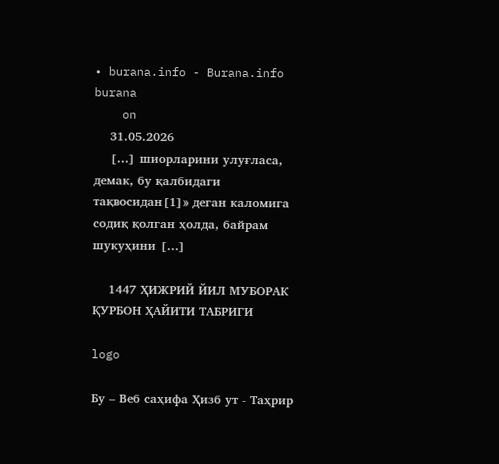• burana.info - Burana.info burana
    on
    31.05.2026
    […] шиорларини улуғласа, демак, бу қалбидаги тақвосидан[1]» деган каломига содиқ қолган ҳолда, байрам шукуҳини […]

    1447 ҲИЖРИЙ ЙИЛ МУБОРАК ҚУРБОН ҲАЙИТИ ТАБРИГИ

logo

Бу – Веб саҳифа Ҳизб ут - Таҳрир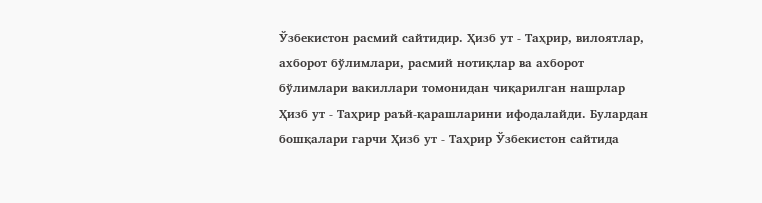Ўзбекистон расмий сайтидир. Ҳизб ут - Таҳрир, вилоятлар, ахборот бўлимлари, расмий нотиқлар ва ахборот бўлимлари вакиллари томонидан чиқарилган нашрлар Ҳизб ут - Таҳрир раъй-қарашларини ифодалайди. Булардан бошқалари гарчи Ҳизб ут - Таҳрир Ўзбекистон сайтида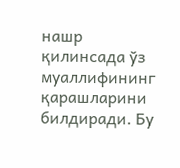нашр қилинсада ўз муаллифининг қарашларини билдиради. Бу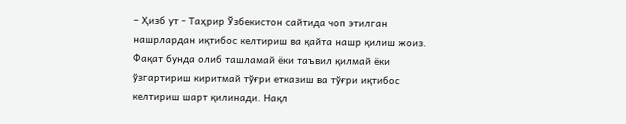– Ҳизб ут - Таҳрир Ўзбекистон сайтида чоп этилган нашрлардан иқтибос келтириш ва қайта нашр қилиш жоиз. Фақат бунда олиб ташламай ёки таъвил қилмай ёки ўзгартириш киритмай тўғри етказиш ва тўғри иқтибос келтириш шарт қилинади. Нақл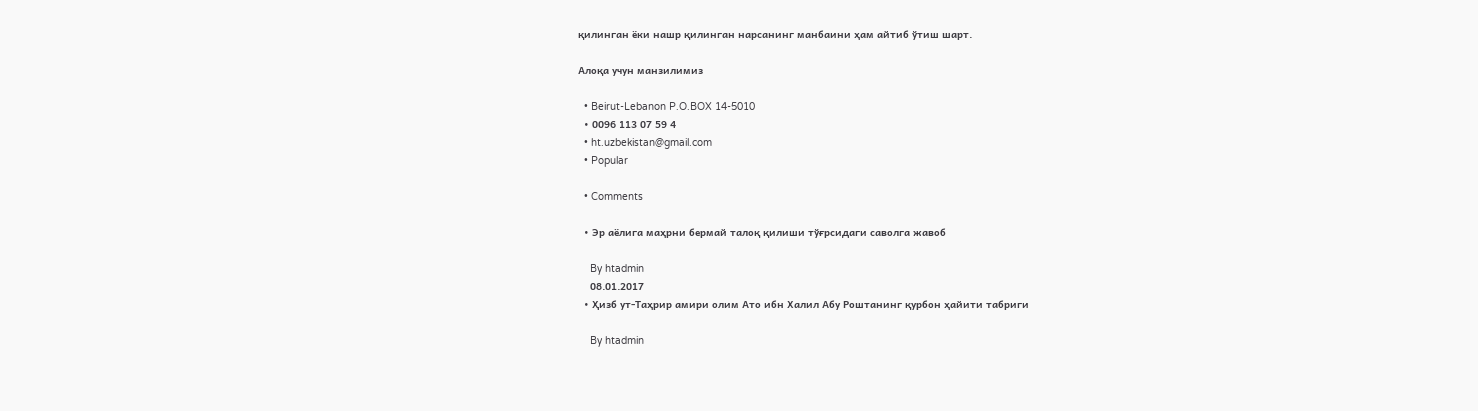қилинган ёки нашр қилинган нарсанинг манбаини ҳам айтиб ўтиш шарт.

Алоқа учун манзилимиз

  • Beirut-Lebanon P.O.BOX 14-5010
  • 0096 113 07 59 4
  • ht.uzbekistan@gmail.com
  • Popular

  • Comments

  • Эр аёлига маҳрни бермай талоқ қилиши тўғрсидаги саволга жавоб

    By htadmin
    08.01.2017
  • Ҳизб ут-Таҳрир амири олим Ато ибн Халил Абу Роштанинг қурбон ҳайити табриги

    By htadmin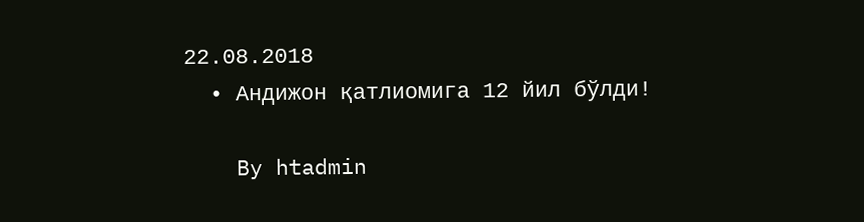22.08.2018
  • Андижон қатлиомига 12 йил бўлди!

    By htadmin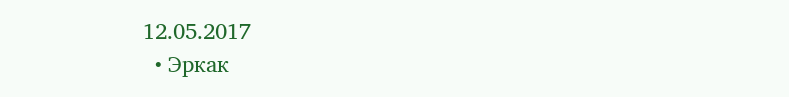12.05.2017
  • Эркак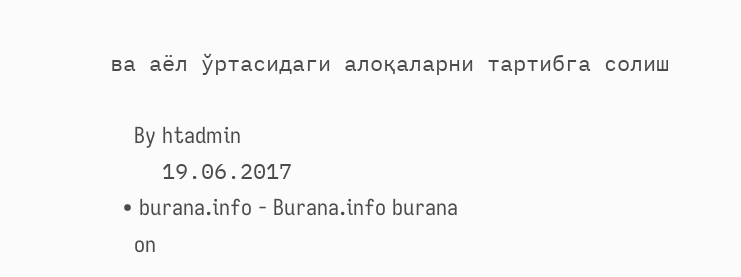ва аёл ўртасидаги алоқаларни тартибга солиш

    By htadmin
    19.06.2017
  • burana.info - Burana.info burana
    on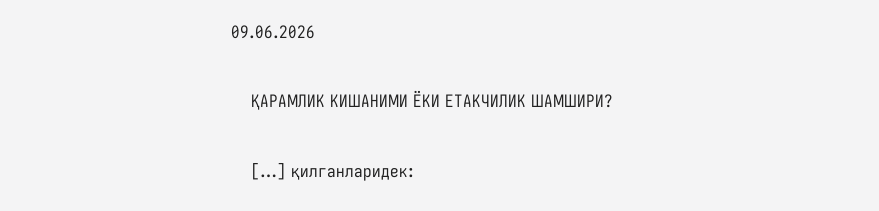09.06.2026

    ҚАРАМЛИК КИШАНИМИ ЁКИ ЕТАКЧИЛИК ШАМШИРИ?

    […] қилганларидек: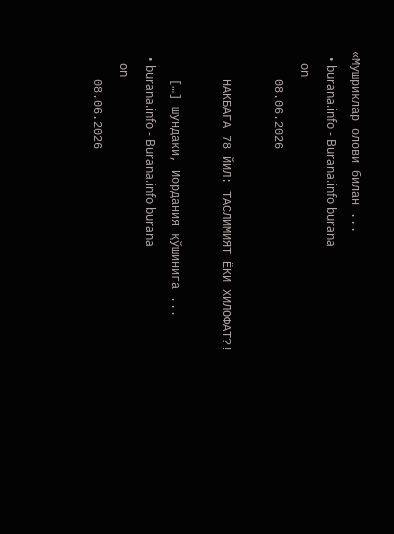«Мушриклар олови билан ...
  • burana.info - Burana.info burana
    on
    08.06.2026

    НАКБАГА 78 ЙИЛ: ТАСЛИМИЯТ ЁКИ ХИЛОФАТ?!

    […] шундаки, Иордания қўшинига ...
  • burana.info - Burana.info burana
    on
    08.06.2026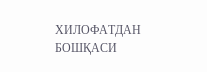ХИЛОФАТДАН БОШҚАСИ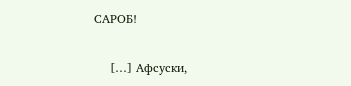САРОБ!

    […] Афсуски,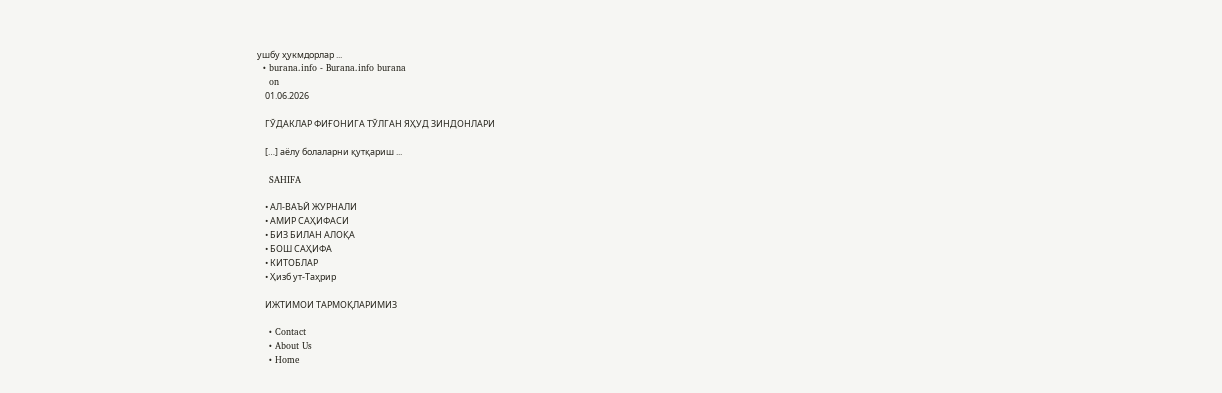ушбу ҳукмдорлар ...
  • burana.info - Burana.info burana
    on
    01.06.2026

    ГЎДАКЛАР ФИҒОНИГА ТЎЛГАН ЯҲУД ЗИНДОНЛАРИ

    […] аёлу болаларни қутқариш ...

    SAHIFA

    • АЛ-ВАЪЙ ЖУРНАЛИ
    • АМИР САҲИФАСИ
    • БИЗ БИЛАН АЛОҚА
    • БОШ САҲИФА
    • КИТОБЛАР
    • Ҳизб ут-Таҳрир

    ИЖТИМОИ ТАРМОҚЛАРИМИЗ

    • Contact
    • About Us
    • Home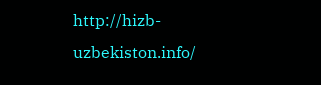http://hizb-uzbekiston.info/